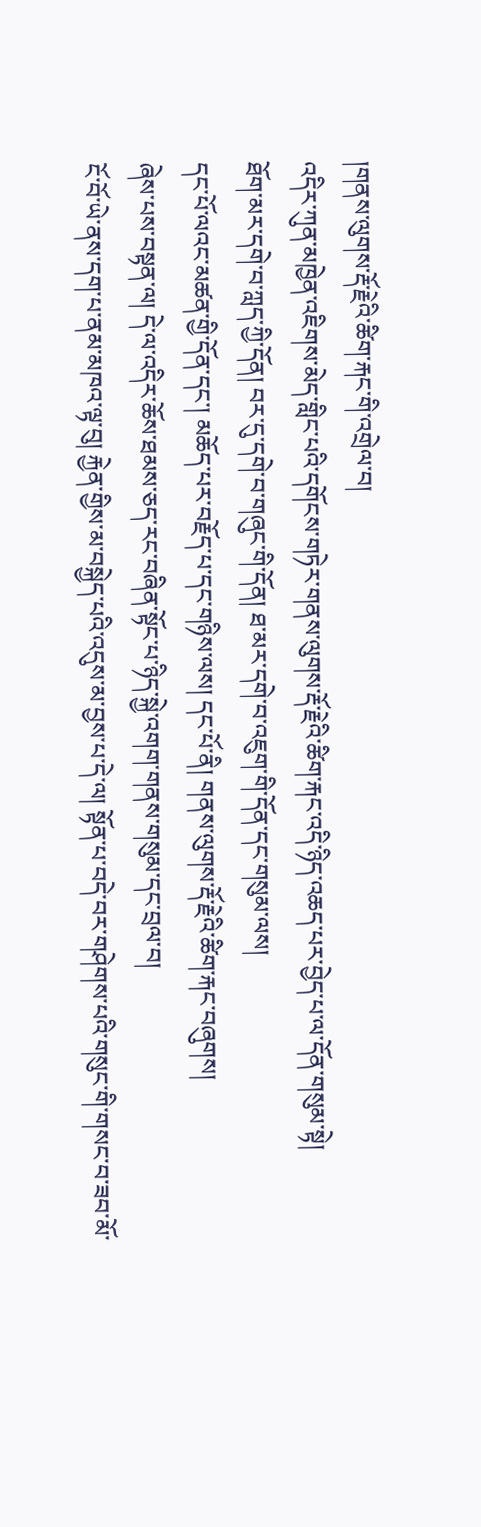།གནས་ལུགས་རྡོ་རྗེའི་ཚིག་རྐང་གི་འགྲེལ་བ།
འདིར་ཀུན་མཁྱེན་འཇིགས་མེད་གླིང་པའི་དགོངས་གཏེར་གནས་ལུགས་རྡོ་རྗེའི་ཚིག་རྐང་འདི་ཉིད་འཆད་པར་བྱེད་པ་ལ་དོན་གསུམ་སྟེ།
ཐོག་མར་དགེ་བ་ཀླད་ཀྱི་དོན། བར་དུ་དགེ་བ་གཞུང་གི་དོན། ཐ་མར་དགེ་བ་འཇུག་གི་དོན་དང་གསུམ་ལས།
དང་པོ་ལའང་མཚན་གྱི་དོན་དང་། མཆོད་པར་བརྗོད་པ་དང་གཉིས་ལས། དང་པོ་ནི། གནས་ལུགས་རྡོ་རྗེའི་ཚིག་རྐང་བཞུགས།
ཞེས་པས་བསྟན་ལ། དེ་ལ་འདིར་ཆོས་ཐམས་ཅད་རང་བཞིན་སྟོང་པ་ཉིད་སྐྱེ་འགག་གནས་གསུམ་དང་བྲལ་བ།
ངོ་བོ་ཡེ་ནས་དག་པ་ནམ་མཁའ་ལྟ་བུ། རྐྱེན་གྱིས་མ་བསྐྱེད་པའི་འདུས་མ་བྱས་པ་དེ་ལ། སྟོན་པ་བདེ་བར་གཤེགས་པའི་གསུང་གི་གསང་བ་ཟབ་མོ་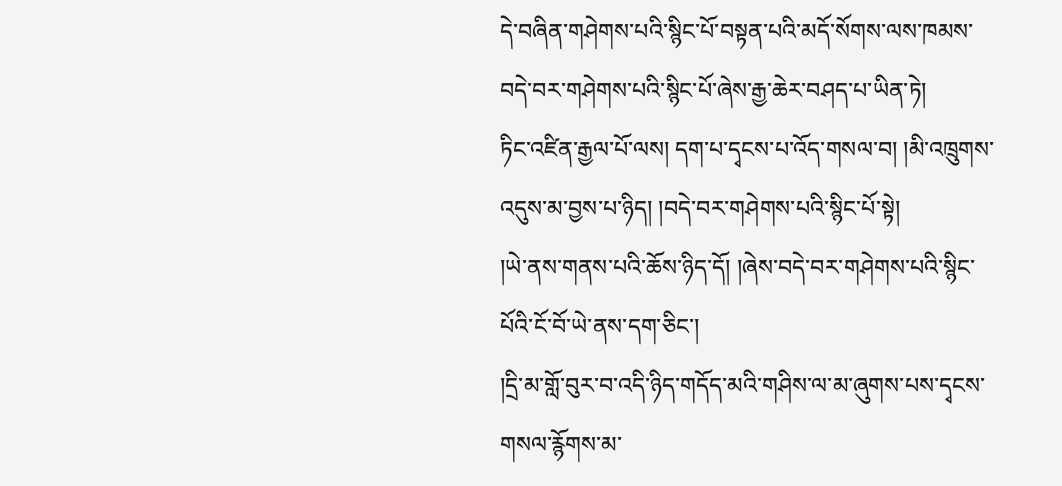དེ་བཞིན་གཤེགས་པའི་སྙིང་པོ་བསྟན་པའི་མདོ་སོགས་ལས་ཁམས་བདེ་བར་གཤེགས་པའི་སྙིང་པོ་ཞེས་རྒྱ་ཆེར་བཤད་པ་ཡིན་ཏེ།
ཏིང་འཛིན་རྒྱལ་པོ་ལས། དག་པ་དྭངས་པ་འོད་གསལ་བ། །མི་འཁྲུགས་འདུས་མ་བྱས་པ་ཉིད། །བདེ་བར་གཤེགས་པའི་སྙིང་པོ་སྟེ།
།ཡེ་ནས་གནས་པའི་ཆོས་ཉིད་དོ། །ཞེས་བདེ་བར་གཤེགས་པའི་སྙིང་པོའི་ངོ་བོ་ཡེ་ནས་དག་ཅིང་།
།དྲི་མ་གློ་བུར་བ་འདི་ཉིད་གདོད་མའི་གཤིས་ལ་མ་ཞུགས་པས་དྭངས་གསལ་རྙོགས་མ་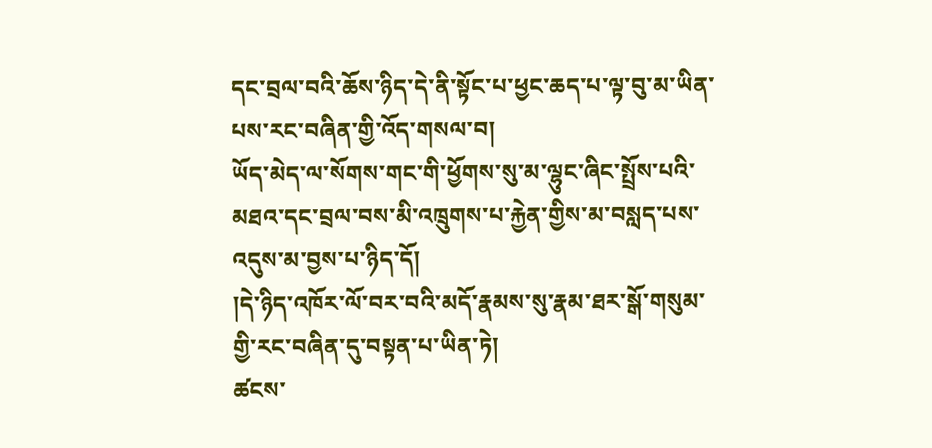དང་བྲལ་བའི་ཆོས་ཉིད་དེ་ནི་སྟོང་པ་ཕྱང་ཆད་པ་ལྟ་བུ་མ་ཡིན་པས་རང་བཞིན་གྱི་འོད་གསལ་བ།
ཡོད་མེད་ལ་སོགས་གང་གི་ཕྱོགས་སུ་མ་ལྷུང་ཞིང་སྤྲོས་པའི་མཐའ་དང་བྲལ་བས་མི་འཁྲུགས་པ་རྐྱེན་གྱིས་མ་བསླད་པས་འདུས་མ་བྱས་པ་ཉིད་དོ།
།དེ་ཉིད་འཁོར་ལོ་བར་བའི་མདོ་རྣམས་སུ་རྣམ་ཐར་སྒོ་གསུམ་གྱི་རང་བཞིན་དུ་བསྟན་པ་ཡིན་ཏེ།
ཚངས་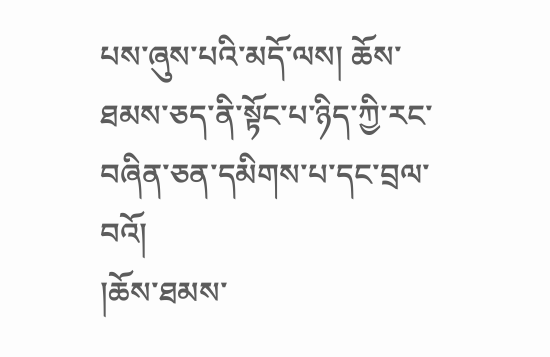པས་ཞུས་པའི་མདོ་ལས། ཆོས་ཐམས་ཅད་ནི་སྟོང་པ་ཉིད་ཀྱི་རང་བཞིན་ཅན་དམིགས་པ་དང་བྲལ་བའོ།
།ཆོས་ཐམས་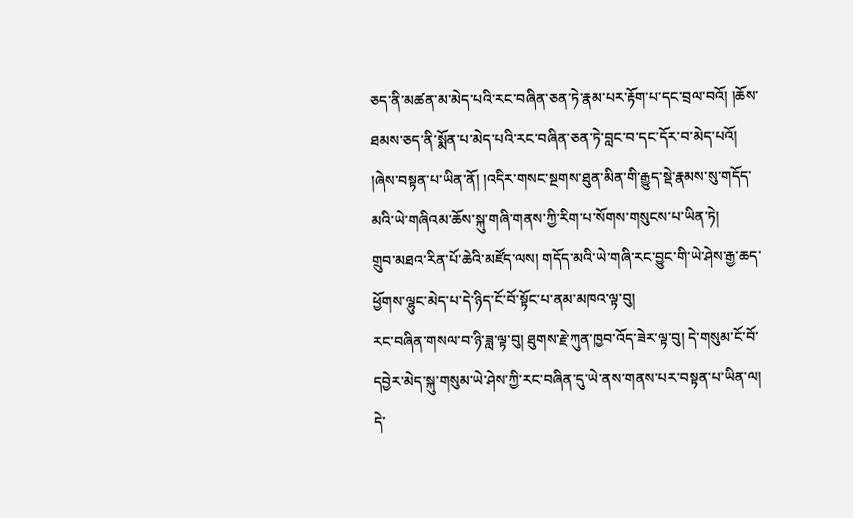ཅད་ནི་མཚན་མ་མེད་པའི་རང་བཞིན་ཅན་ཏེ་རྣམ་པར་རྟོག་པ་དང་བྲལ་བའོ། །ཆོས་ཐམས་ཅད་ནི་སྨོན་པ་མེད་པའི་རང་བཞིན་ཅན་ཏེ་བླང་བ་དང་དོར་བ་མེད་པའོ།
།ཞེས་བསྟན་པ་ཡིན་ནོ། །འདིར་གསང་སྔགས་ཐུན་མིན་གི་རྒྱུད་སྡེ་རྣམས་སུ་གདོད་མའི་ཡེ་གཞིའམ་ཆོས་སྐུ་གཞི་གནས་ཀྱི་རིག་པ་སོགས་གསུངས་པ་ཡིན་ཏེ།
གྲུབ་མཐའ་རིན་པོ་ཆེའི་མཛོད་ལས། གདོད་མའི་ཡེ་གཞི་རང་བྱུང་གི་ཡེ་ཤེས་རྒྱ་ཆད་ཕྱོགས་ལྷུང་མེད་པ་དེ་ཉིད་ངོ་བོ་སྟོང་པ་ནམ་མཁའ་ལྟ་བུ།
རང་བཞིན་གསལ་བ་ཉི་ཟླ་ལྟ་བུ། ཐུགས་རྗེ་ཀུན་ཁྱབ་འོད་ཟེར་ལྟ་བུ། དེ་གསུམ་ངོ་བོ་དབྱེར་མེད་སྐུ་གསུམ་ཡེ་ཤེས་ཀྱི་རང་བཞིན་དུ་ཡེ་ནས་གནས་པར་བསྟན་པ་ཡིན་ལ།
དེ་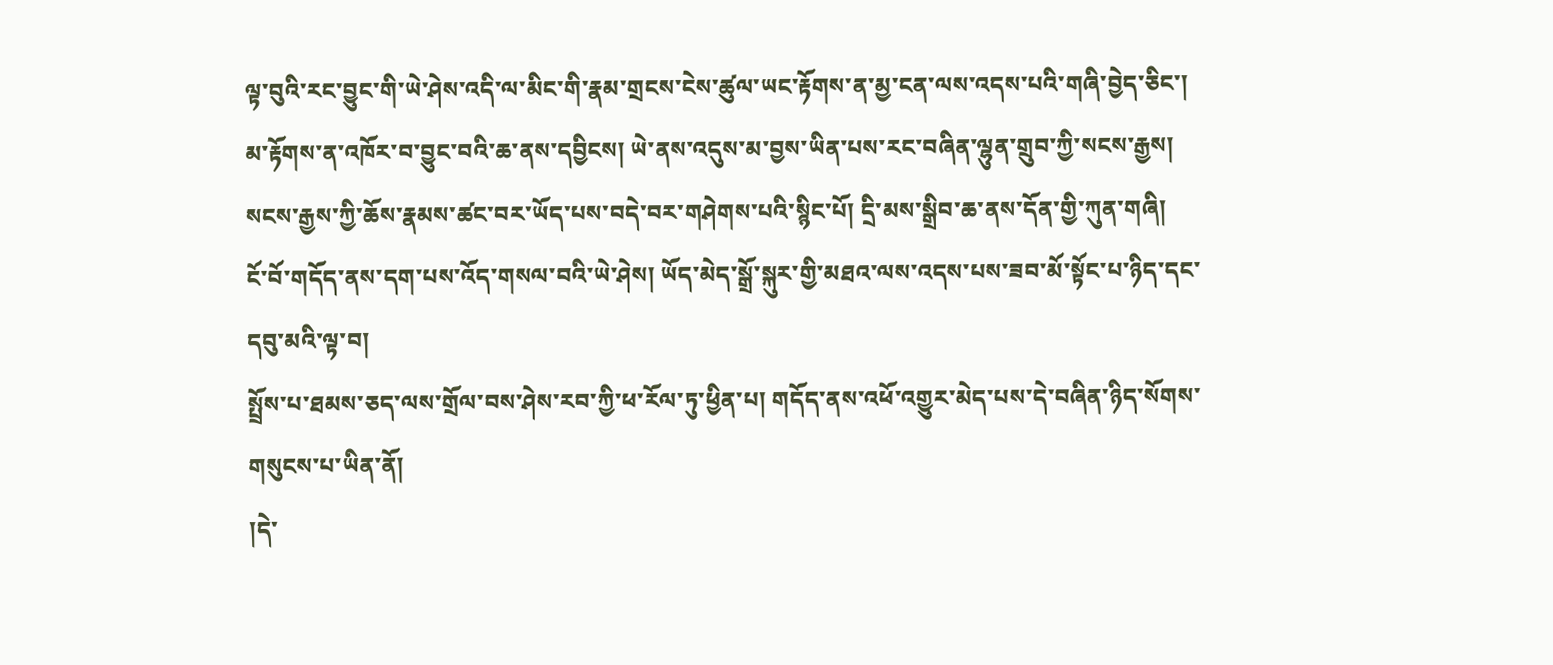ལྟ་བུའི་རང་བྱུང་གི་ཡེ་ཤེས་འདི་ལ་མིང་གི་རྣམ་གྲངས་ངེས་ཚུལ་ཡང་རྟོགས་ན་མྱ་ངན་ལས་འདས་པའི་གཞི་བྱེད་ཅིང་།
མ་རྟོགས་ན་འཁོར་བ་བྱུང་བའི་ཆ་ནས་དབྱིངས། ཡེ་ནས་འདུས་མ་བྱས་ཡིན་པས་རང་བཞིན་ལྷུན་གྲུབ་ཀྱི་སངས་རྒྱས།
སངས་རྒྱས་ཀྱི་ཆོས་རྣམས་ཚང་བར་ཡོད་པས་བདེ་བར་གཤེགས་པའི་སྙིང་པོ། དྲི་མས་སྒྲིབ་ཆ་ནས་དོན་གྱི་ཀུན་གཞི།
ངོ་བོ་གདོད་ནས་དག་པས་འོད་གསལ་བའི་ཡེ་ཤེས། ཡོད་མེད་སྒྲོ་སྐུར་གྱི་མཐའ་ལས་འདས་པས་ཟབ་མོ་སྟོང་པ་ཉིད་དང་དབུ་མའི་ལྟ་བ།
སྤྲོས་པ་ཐམས་ཅད་ལས་གྲོལ་བས་ཤེས་རབ་ཀྱི་ཕ་རོལ་ཏུ་ཕྱིན་པ། གདོད་ནས་འཕོ་འགྱུར་མེད་པས་དེ་བཞིན་ཉིད་སོགས་གསུངས་པ་ཡིན་ནོ།
།དེ་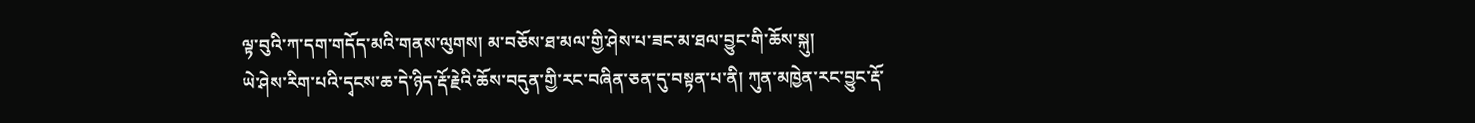ལྟ་བུའི་ཀ་དག་གདོད་མའི་གནས་ལུགས། མ་བཅོས་ཐ་མལ་གྱི་ཤེས་པ་ཟང་མ་ཐལ་བྱུང་གི་ཆོས་སྐུ།
ཡེ་ཤེས་རིག་པའི་དྭངས་ཆ་དེ་ཉིད་རྡོ་རྗེའི་ཆོས་བདུན་གྱི་རང་བཞིན་ཅན་དུ་བསྟན་པ་ནི། ཀུན་མཁྱེན་རང་བྱུང་རྡོ་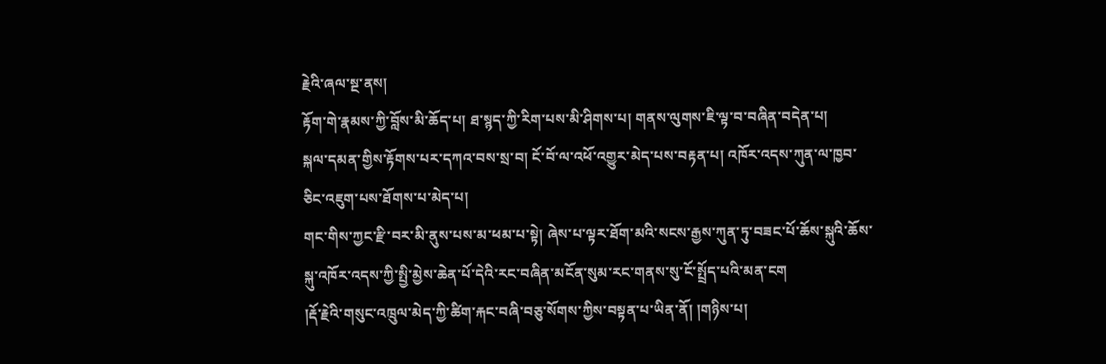རྗེའི་ཞལ་སྔ་ནས།
རྟོག་གེ་རྣམས་ཀྱི་བློས་མི་ཆོད་པ། ཐ་སྙད་ཀྱི་རིག་པས་མི་ཤིགས་པ། གནས་ལུགས་ཇི་ལྟ་བ་བཞིན་བདེན་པ།
སྐལ་དམན་གྱིས་རྟོགས་པར་དཀའ་བས་སྲ་བ། ངོ་བོ་ལ་འཕོ་འགྱུར་མེད་པས་བརྟན་པ། འཁོར་འདས་ཀུན་ལ་ཁྱབ་ཅིང་འཇུག་པས་ཐོགས་པ་མེད་པ།
གང་གིས་ཀྱང་རྫི་བར་མི་ནུས་པས་མ་ཕམ་པ་སྟེ། ཞེས་པ་ལྟར་ཐོག་མའི་སངས་རྒྱས་ཀུན་ཏུ་བཟང་པོ་ཆོས་སྐུའི་ཆོས་སྐུ་འཁོར་འདས་ཀྱི་སྤྱི་མྱེས་ཆེན་པོ་དེའི་རང་བཞིན་མངོན་སུམ་རང་གནས་སུ་ངོ་སྤྲོད་པའི་མན་ངག
།རྡོ་རྗེའི་གསུང་འཁྲུལ་མེད་ཀྱི་ཚིག་རྐང་བཞི་བཅུ་སོགས་ཀྱིས་བསྟན་པ་ཡིན་ནོ། །གཉིས་པ།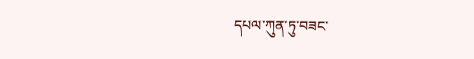དཔལ་ཀུན་ཏུ་བཟང་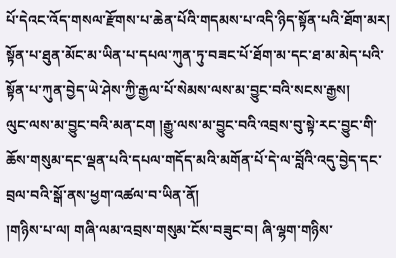པོ་དེའང་འོད་གསལ་རྫོགས་པ་ཆེན་པོའི་གདམས་པ་འདི་ཉིད་སྟོན་པའི་ཐོག་མར།
སྟོན་པ་ཐུན་མོང་མ་ཡིན་པ་དཔལ་ཀུན་ཏུ་བཟང་པོ་ཐོག་མ་དང་ཐ་མ་མེད་པའི་སྟོན་པ་ཀུན་བྱེད་ཡེ་ཤེས་ཀྱི་རྒྱལ་པོ་སེམས་ལས་མ་བྱུང་བའི་སངས་རྒྱས།
ལུང་ལས་མ་བྱུང་བའི་མན་ངག །རྒྱུ་ལས་མ་བྱུང་བའི་འབྲས་བུ་སྟེ་རང་བྱུང་གི་ཆོས་གསུམ་དང་ལྡན་པའི་དཔལ་གདོད་མའི་མགོན་པོ་དེ་ལ་བློའི་འདུ་བྱེད་དང་བྲལ་བའི་སྒོ་ནས་ཕྱག་འཚལ་བ་ཡིན་ནོ།
།གཉིས་པ་ལ། གཞི་ལམ་འབྲས་གསུམ་ངོས་བཟུང་བ། ཞི་ལྷག་གཉིས་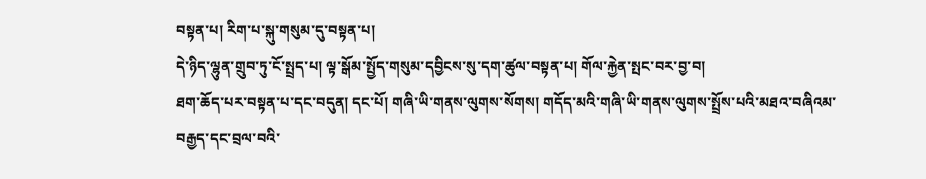བསྟན་པ། རིག་པ་སྐུ་གསུམ་དུ་བསྟན་པ།
དེ་ཉིད་ལྷུན་གྲུབ་ཏུ་ངོ་སྤྲད་པ། ལྟ་སྒོམ་སྤྱོད་གསུམ་དབྱིངས་སུ་དག་ཚུལ་བསྟན་པ། གོལ་རྐྱེན་སྤང་བར་བྱ་བ།
ཐག་ཆོད་པར་བསྟན་པ་དང་བདུན། དང་པོ། གཞི་ཡི་གནས་ལུགས་སོགས། གདོད་མའི་གཞི་ཡི་གནས་ལུགས་སྤྲོས་པའི་མཐའ་བཞིའམ་བརྒྱད་དང་བྲལ་བའི་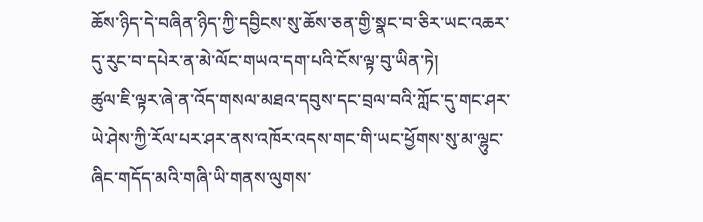ཆོས་ཉིད་དེ་བཞིན་ཉིད་ཀྱི་དབྱིངས་སུ་ཆོས་ཅན་གྱི་སྣང་བ་ཅིར་ཡང་འཆར་དུ་རུང་བ་དཔེར་ན་མེ་ལོང་གཡའ་དག་པའི་ངོས་ལྟ་བུ་ཡིན་ཏེ།
ཚུལ་ཇི་ལྟར་ཞེ་ན་འོད་གསལ་མཐའ་དབུས་དང་བྲལ་བའི་ཀློང་དུ་གང་ཤར་ཡེ་ཤེས་ཀྱི་རོལ་པར་ཤར་ནས་འཁོར་འདས་གང་གི་ཡང་ཕྱོགས་སུ་མ་ལྷུང་ཞིང་གདོད་མའི་གཞི་ཡི་གནས་ལུགས་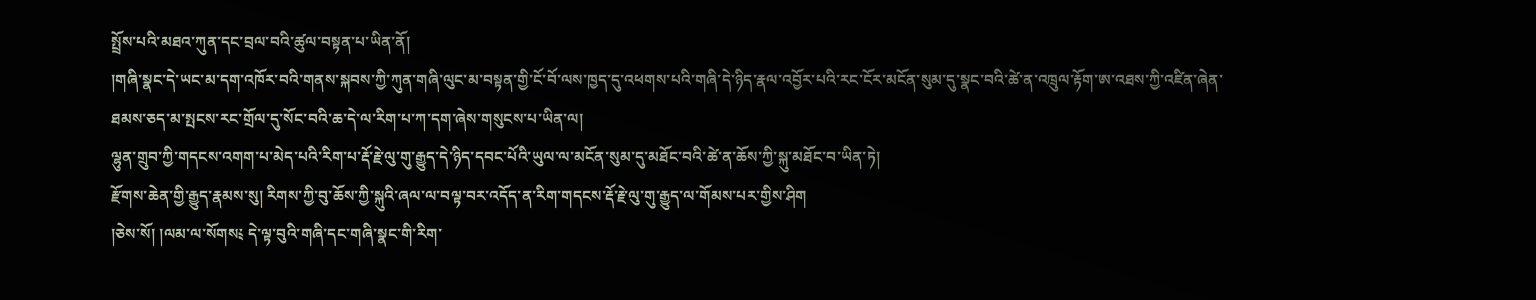སྤྲོས་པའི་མཐའ་ཀུན་དང་བྲལ་བའི་ཚུལ་བསྟན་པ་ཡིན་ནོ།
།གཞི་སྣང་དེ་ཡང་མ་དག་འཁོར་བའི་གནས་སྐབས་ཀྱི་ཀུན་གཞི་ལུང་མ་བསྟན་གྱི་ངོ་བོ་ལས་ཁྱད་དུ་འཕགས་པའི་གཞི་དེ་ཉིད་རྣལ་འབྱོར་པའི་རང་ངོར་མངོན་སུམ་དུ་སྣང་བའི་ཚེ་ན་འཁྲུལ་རྟོག་ཨ་འཐས་ཀྱི་འཛིན་ཞེན་ཐམས་ཅད་མ་སྤངས་རང་གྲོལ་དུ་སོང་བའི་ཆ་དེ་ལ་རིག་པ་ཀ་དག་ཞེས་གསུངས་པ་ཡིན་ལ།
ལྷུན་གྲུབ་ཀྱི་གདངས་འགག་པ་མེད་པའི་རིག་པ་རྡོ་རྗེ་ལུ་གུ་རྒྱུད་དེ་ཉིད་དབང་པོའི་ཡུལ་ལ་མངོན་སུམ་དུ་མཐོང་བའི་ཚེ་ན་ཆོས་ཀྱི་སྐུ་མཐོང་བ་ཡིན་ཏེ།
རྫོགས་ཆེན་གྱི་རྒྱུད་རྣམས་སུ། རིགས་ཀྱི་བུ་ཆོས་ཀྱི་སྐུའི་ཞལ་ལ་བལྟ་བར་འདོད་ན་རིག་གདངས་རྡོ་རྗེ་ལུ་གུ་རྒྱུད་ལ་གོམས་པར་གྱིས་ཤིག
།ཅེས་སོ། །ལམ་ལ་སོགས༴ དེ་ལྟ་བུའི་གཞི་དང་གཞི་སྣང་གི་རིག་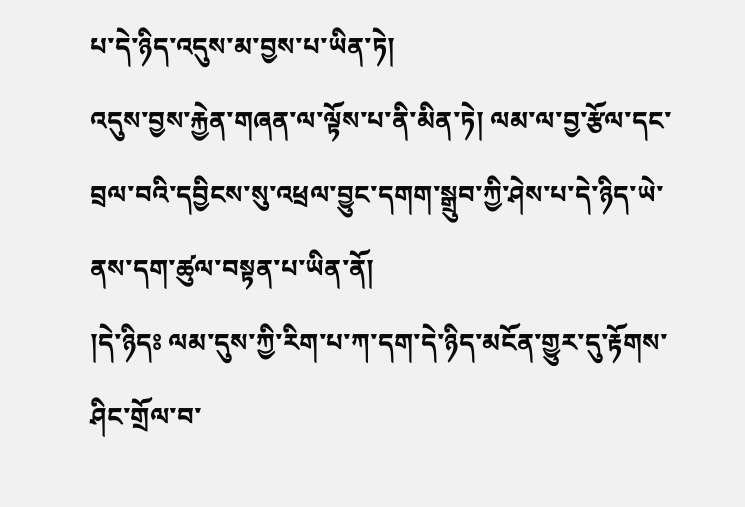པ་དེ་ཉིད་འདུས་མ་བྱས་པ་ཡིན་ཏེ།
འདུས་བྱས་རྐྱེན་གཞན་ལ་ལྟོས་པ་ནི་མིན་ཏེ། ལམ་ལ་བྱ་རྩོལ་དང་བྲལ་བའི་དབྱིངས་སུ་འཕྲལ་བྱུང་དགག་སྒྲུབ་ཀྱི་ཤེས་པ་དེ་ཉིད་ཡེ་ནས་དག་ཚུལ་བསྟན་པ་ཡིན་ནོ།
།དེ་ཉིདཿ ལམ་དུས་ཀྱི་རིག་པ་ཀ་དག་དེ་ཉིད་མངོན་གྱུར་དུ་རྟོགས་ཤིང་གྲོལ་བ་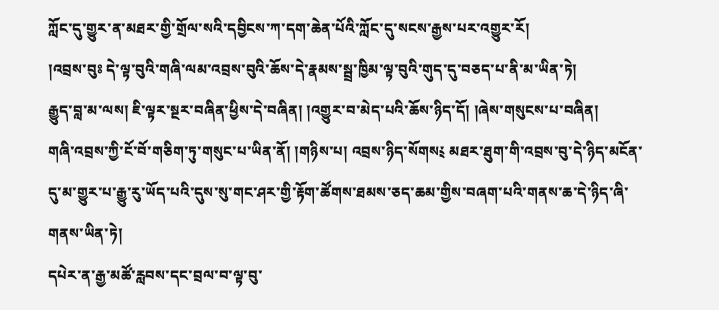ཀློང་དུ་གྱུར་ན་མཐར་གྱི་གྲོལ་སའི་དབྱིངས་ཀ་དག་ཆེན་པོའི་ཀློང་དུ་སངས་རྒྱས་པར་འགྱུར་རོ།
།འབྲས་བུཿ དེ་ལྟ་བུའི་གཞི་ལམ་འབྲས་བུའི་ཆོས་དེ་རྣམས་སྦྲ་ཁྱིམ་ལྟ་བུའི་གུད་དུ་བཅད་པ་ནི་མ་ཡིན་ཏེ།
རྒྱུད་བླ་མ་ལས། ཇི་ལྟར་སྔར་བཞིན་ཕྱིས་དེ་བཞིན། །འགྱུར་བ་མེད་པའི་ཆོས་ཉིད་དོ། །ཞེས་གསུངས་པ་བཞིན།
གཞི་འབྲས་ཀྱི་ངོ་བོ་གཅིག་ཏུ་གསུང་པ་ཡིན་ནོ། །གཉིས་པ། འབྲས་ཉིད་སོགས༴ མཐར་ཐུག་གི་འབྲས་བུ་དེ་ཉིད་མངོན་དུ་མ་གྱུར་པ་རྒྱུ་རུ་ཡོད་པའི་དུས་སུ་གང་ཤར་གྱི་རྟོག་ཚོགས་ཐམས་ཅད་ཆམ་གྱིས་བཞག་པའི་གནས་ཆ་དེ་ཉིད་ཞི་གནས་ཡིན་ཏེ།
དཔེར་ན་རྒྱ་མཚོ་རླབས་དང་བྲལ་བ་ལྟ་བུ་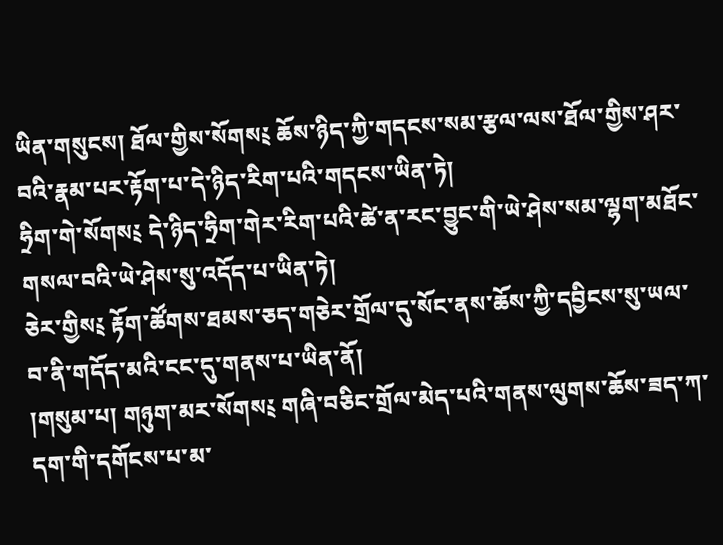ཡིན་གསུངས། ཐོལ་གྱིས་སོགས༴ ཆོས་ཉིད་ཀྱི་གདངས་སམ་རྩལ་ལས་ཐོལ་གྱིས་ཤར་བའི་རྣམ་པར་རྟོག་པ་དེ་ཉིད་རིག་པའི་གདངས་ཡིན་ཏེ།
ཧྲིག་གེ་སོགས༴ དེ་ཉིད་ཧྲིག་གེར་རིག་པའི་ཚེ་ན་རང་བྱུང་གི་ཡེ་ཤེས་སམ་ལྷག་མཐོང་གསལ་བའི་ཡེ་ཤེས་སུ་འདོད་པ་ཡིན་ཏེ།
ཅེར་གྱིས༴ རྟོག་ཚོགས་ཐམས་ཅད་གཅེར་གྲོལ་དུ་སོང་ནས་ཆོས་ཀྱི་དབྱིངས་སུ་ཡལ་བ་ནི་གདོད་མའི་ངང་དུ་གནས་པ་ཡིན་ནོ།
།གསུམ་པ། གཉུག་མར་སོགས༴ གཞི་བཅིང་གྲོལ་མེད་པའི་གནས་ལུགས་ཆོས་ཟད་ཀ་དག་གི་དགོངས་པ་མ་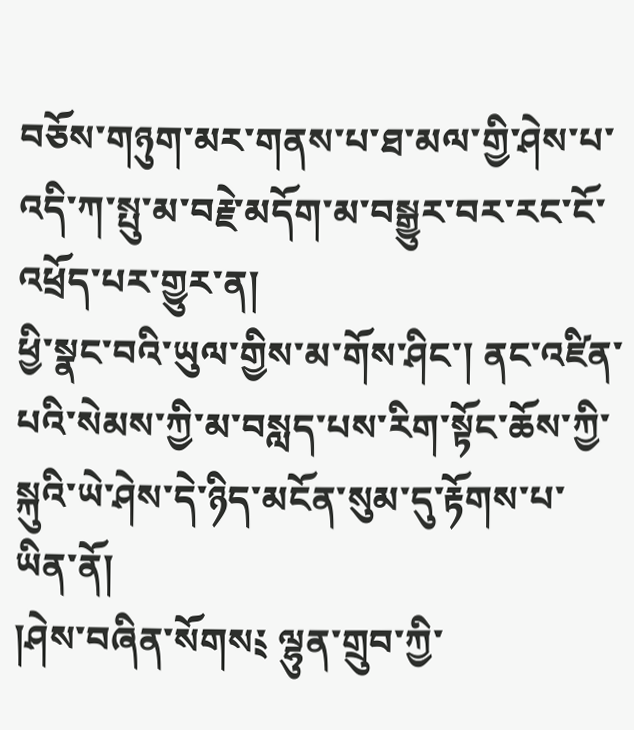བཅོས་གཉུག་མར་གནས་པ་ཐ་མལ་གྱི་ཤེས་པ་འདི་ཀ་སྤུ་མ་བརྗེ་མདོག་མ་བསྒྱུར་བར་རང་ངོ་འཕྲོད་པར་གྱུར་ན།
ཕྱི་སྣང་བའི་ཡུལ་གྱིས་མ་གོས་ཤིང་། ནང་འཛིན་པའི་སེམས་ཀྱི་མ་བསླད་པས་རིག་སྟོང་ཆོས་ཀྱི་སྐུའི་ཡེ་ཤེས་དེ་ཉིད་མངོན་སུམ་དུ་རྟོགས་པ་ཡིན་ནོ།
།ཤེས་བཞིན་སོགས༴ ལྷུན་གྲུབ་ཀྱི་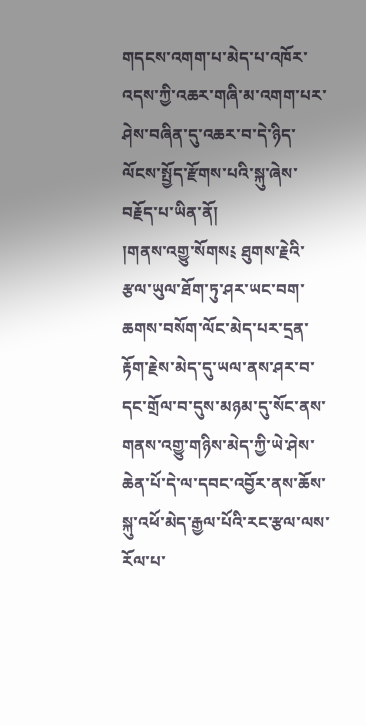གདངས་འགག་པ་མེད་པ་འཁོར་འདས་ཀྱི་འཆར་གཞི་མ་འགག་པར་ཤེས་བཞིན་དུ་འཆར་བ་དེ་ཉིད་ལོངས་སྤྱོད་རྫོགས་པའི་སྐུ་ཞེས་བརྗོད་པ་ཡིན་ནོ།
།གནས་འགྱུ་སོགས༴ ཐུགས་རྗེའི་རྩལ་ཡུལ་ཐོག་ཏུ་ཤར་ཡང་བག་ཆགས་བསོག་ལོང་མེད་པར་དྲན་རྟོག་རྗེས་མེད་དུ་ཡལ་ནས་ཤར་བ་དང་གྲོལ་བ་དུས་མཉམ་དུ་སོང་ནས་གནས་འགྱུ་གཉིས་མེད་ཀྱི་ཡེ་ཤེས་ཆེན་པོ་དེ་ལ་དབང་འབྱོར་ནས་ཆོས་སྐུ་འཕོ་མེད་རྒྱལ་པོའི་རང་རྩལ་ལས་རོལ་པ་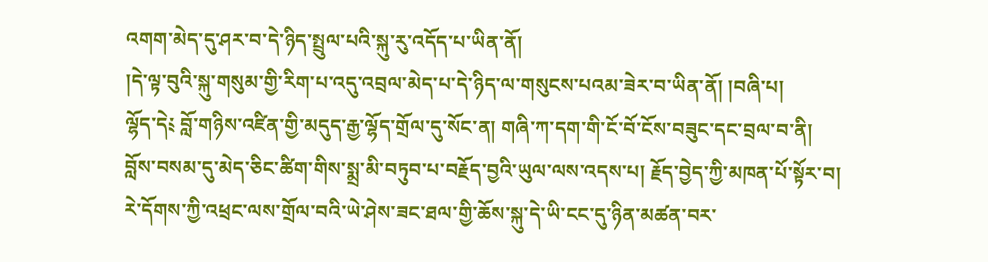འགག་མེད་དུ་ཤར་བ་དེ་ཉིད་སྤྲུལ་པའི་སྐུ་རུ་འདོད་པ་ཡིན་ནོ།
།དེ་ལྟ་བུའི་སྐུ་གསུམ་གྱི་རིག་པ་འདུ་འབྲལ་མེད་པ་དེ་ཉིད་ལ་གསུངས་པའམ་ཟེར་བ་ཡིན་ནོ། །བཞི་པ།
ལྷོད་དེ༴ བློ་གཉིས་འཛིན་གྱི་མདུད་རྒྱ་ལྷོད་གྲོལ་དུ་སོང་ན། གཞི་ཀ་དག་གི་ངོ་བོ་ངོས་བཟུང་དང་བྲལ་བ་ནི།
བློས་བསམ་དུ་མེད་ཅིང་ཚིག་གིས་སྨྲ་མི་བཏུབ་པ་བརྗོད་བྱའི་ཡུལ་ལས་འདས་པ། རྗོད་བྱེད་ཀྱི་མཁན་པོ་སྟོར་བ།
རེ་དོགས་ཀྱི་འཕྲང་ལས་གྲོལ་བའི་ཡེ་ཤེས་ཟང་ཐལ་གྱི་ཆོས་སྐུ་དེ་ཡི་ངང་དུ་ཉིན་མཚན་བར་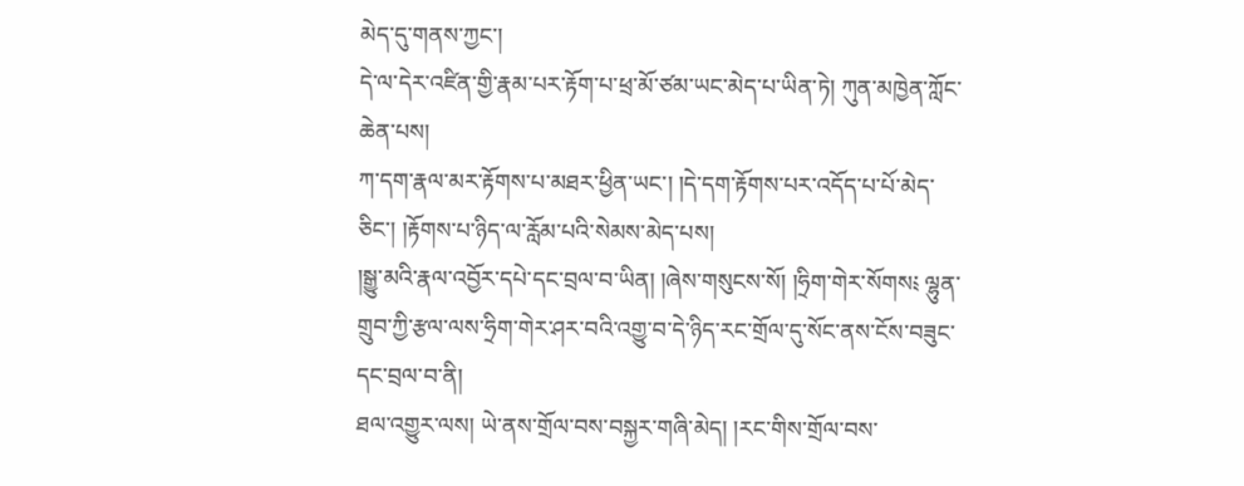མེད་དུ་གནས་ཀྱང་།
དེ་ལ་དེར་འཛིན་གྱི་རྣམ་པར་རྟོག་པ་ཕྲ་མོ་ཙམ་ཡང་མེད་པ་ཡིན་ཏེ། ཀུན་མཁྱེན་ཀློང་ཆེན་པས།
ཀ་དག་རྣལ་མར་རྟོགས་པ་མཐར་ཕྱིན་ཡང་། །དེ་དག་རྟོགས་པར་འདོད་པ་པོ་མེད་ཅིང་། །རྟོགས་པ་ཉིད་ལ་རློམ་པའི་སེམས་མེད་པས།
།སྒྱུ་མའི་རྣལ་འབྱོར་དཔེ་དང་བྲལ་བ་ཡིན། །ཞེས་གསུངས་སོ། །ཧྲིག་གེར་སོགས༴ ལྷུན་གྲུབ་ཀྱི་རྩལ་ལས་ཧྲིག་གེར་ཤར་བའི་འགྱུ་བ་དེ་ཉིད་རང་གྲོལ་དུ་སོང་ནས་ངོས་བཟུང་དང་བྲལ་བ་ནི།
ཐལ་འགྱུར་ལས། ཡེ་ནས་གྲོལ་བས་བསྐྱར་གཞི་མེད། །རང་གིས་གྲོལ་བས་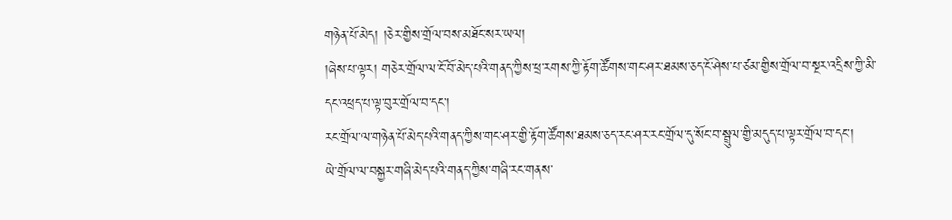གཉེན་པོ་མེད། །ཅེར་གྱིས་གྲོལ་བས་མཐོང་སར་ཡལ།
།ཞེས་པ་ལྟར། གཅེར་གྲོལ་ལ་ངོ་བོ་མེད་པའི་གནད་ཀྱིས་ཕྲ་རགས་ཀྱི་རྟོག་ཚོགས་གང་ཤར་ཐམས་ཅད་ངོ་ཤེས་པ་ཙམ་གྱིས་གྲོལ་བ་སྔར་འདྲིས་ཀྱི་མི་དང་འཕྲད་པ་ལྟ་བུར་གྲོལ་བ་དང་།
རང་གྲོལ་ལ་གཉེན་པོ་མེད་པའི་གནད་ཀྱིས་གང་ཤར་གྱི་རྟོག་ཚོགས་ཐམས་ཅད་རང་ཤར་རང་གྲོལ་དུ་སོང་བ་སྦྲུལ་གྱི་མདུད་པ་ལྟར་གྲོལ་བ་དང་།
ཡེ་གྲོལ་ལ་བསྐྱར་གཞི་མེད་པའི་གནད་ཀྱིས་གཞི་རང་གནས་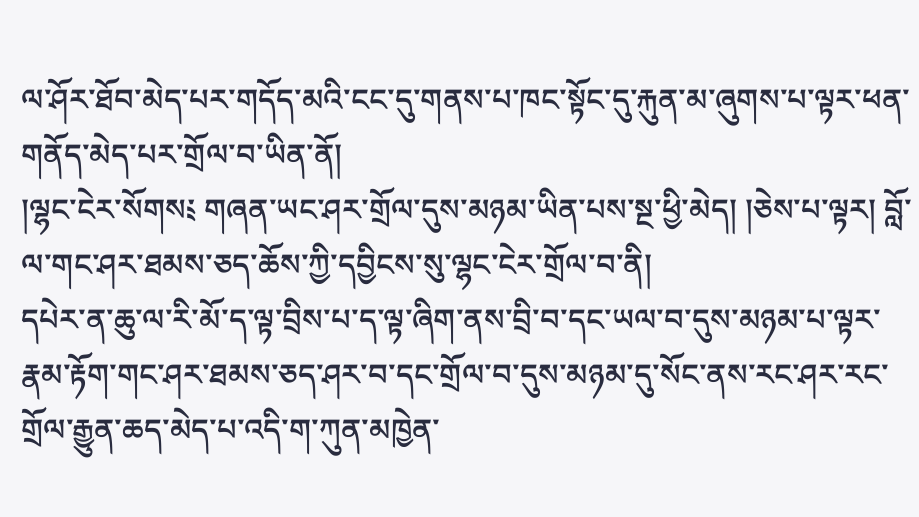ལ་ཤོར་ཐོབ་མེད་པར་གདོད་མའི་ངང་དུ་གནས་པ་ཁང་སྟོང་དུ་རྐུན་མ་ཞུགས་པ་ལྟར་ཕན་གནོད་མེད་པར་གྲོལ་བ་ཡིན་ནོ།
།ལྷང་ངེར་སོགས༴ གཞན་ཡང་ཤར་གྲོལ་དུས་མཉམ་ཡིན་པས་སྔ་ཕྱི་མེད། །ཅེས་པ་ལྟར། བློ་ལ་གང་ཤར་ཐམས་ཅད་ཆོས་ཀྱི་དབྱིངས་སུ་ལྷང་ངེར་གྲོལ་བ་ནི།
དཔེར་ན་ཆུ་ལ་རི་མོ་ད་ལྟ་བྲིས་པ་ད་ལྟ་ཞིག་ནས་བྲི་བ་དང་ཡལ་བ་དུས་མཉམ་པ་ལྟར་རྣམ་རྟོག་གང་ཤར་ཐམས་ཅད་ཤར་བ་དང་གྲོལ་བ་དུས་མཉམ་དུ་སོང་ནས་རང་ཤར་རང་གྲོལ་རྒྱུན་ཆད་མེད་པ་འདི་ག་ཀུན་མཁྱེན་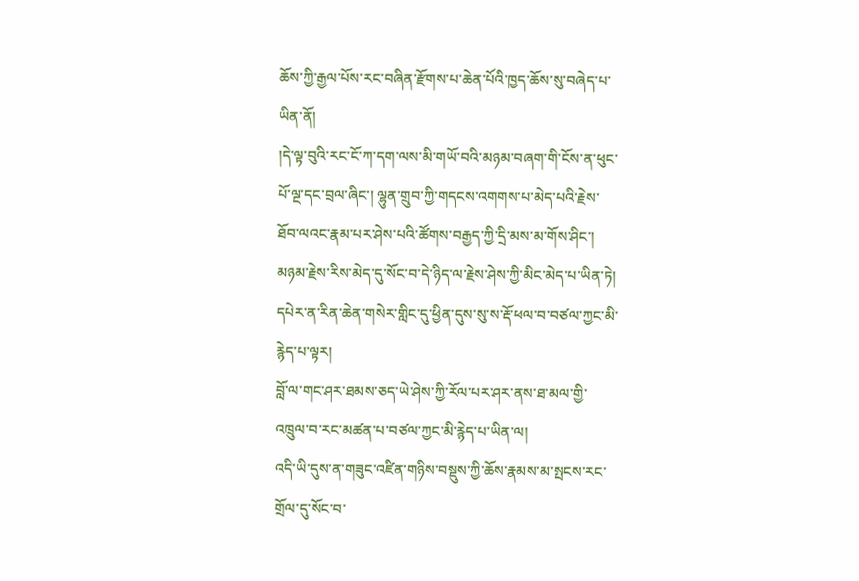ཆོས་ཀྱི་རྒྱལ་པོས་རང་བཞིན་རྫོགས་པ་ཆེན་པོའི་ཁྱད་ཆོས་སུ་བཞེད་པ་ཡིན་ནོ།
།དེ་ལྟ་བུའི་རང་ངོ་ཀ་དག་ལས་མི་གཡོ་བའི་མཉམ་བཞག་གི་ངོས་ན་ཕུང་པོ་ལྔ་དང་བྲལ་ཞིང་། ལྷུན་གྲུབ་ཀྱི་གདངས་འགགས་པ་མེད་པའི་རྗེས་ཐོབ་ལའང་རྣམ་པར་ཤེས་པའི་ཚོགས་བརྒྱད་ཀྱི་དྲི་མས་མ་གོས་ཤིང་།
མཉམ་རྗེས་རིས་མེད་དུ་སོང་བ་དེ་ཉིད་ལ་རྗེས་ཤེས་ཀྱི་མིང་མེད་པ་ཡིན་ཏེ། དཔེར་ན་རིན་ཆེན་གསེར་གླིང་དུ་ཕྱིན་དུས་སུ་ས་རྡོ་ཕལ་བ་བཙལ་ཀྱང་མི་རྙེད་པ་ལྟར།
བློ་ལ་གང་ཤར་ཐམས་ཅད་ཡེ་ཤེས་ཀྱི་རོལ་པར་ཤར་ནས་ཐ་མལ་གྱི་འཁྲུལ་བ་རང་མཚན་པ་བཙལ་ཀྱང་མི་རྙེད་པ་ཡིན་ལ།
འདི་ཡི་དུས་ན་གཟུང་འཛིན་གཉིས་བསྡུས་ཀྱི་ཆོས་རྣམས་མ་སྤངས་རང་གྲོལ་དུ་སོང་བ་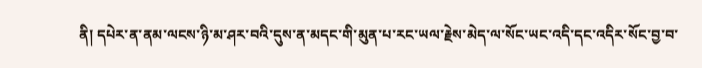ནི། དཔེར་ན་ནམ་ལངས་ཉི་མ་ཤར་བའི་དུས་ན་མདང་གི་མུན་པ་རང་ཡལ་རྗེས་མེད་ལ་སོང་ཡང་འདི་དང་འདིར་སོང་བྱ་བ་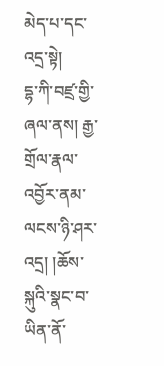མེད་པ་དང་འདྲ་སྟེ།
དྷ་ཀི་བཛྲ་གྱི་ཞལ་ནས། རྒྱ་གྲོལ་རྣལ་འབྱོར་ནམ་ལངས་ཉི་ཤར་འདྲ། །ཆོས་སྐུའི་སྣང་བ་ཡིན་ནོ་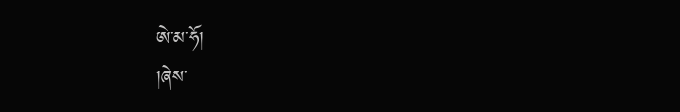ཨེ་མ་ཧོ།
།ཞེས་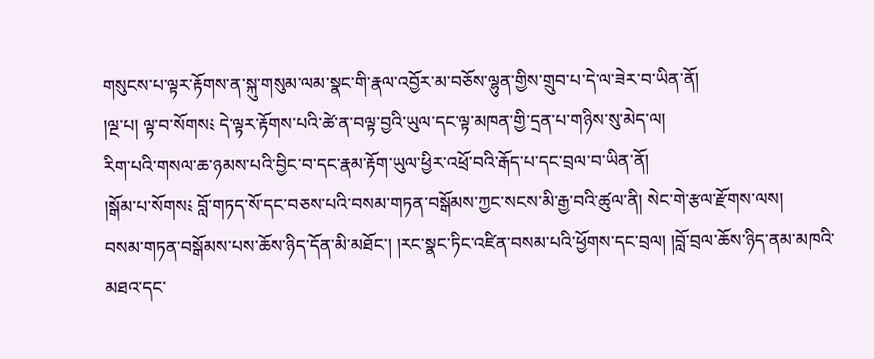གསུངས་པ་ལྟར་རྟོགས་ན་སྐུ་གསུམ་ལམ་སྣང་གི་རྣལ་འབྱོར་མ་བཅོས་ལྷུན་གྱིས་གྲུབ་པ་དེ་ལ་ཟེར་བ་ཡིན་ནོ།
།ལྔ་པ། ལྟ་བ་སོགས༴ དེ་ལྟར་རྟོགས་པའི་ཚེ་ན་བལྟ་བྱའི་ཡུལ་དང་ལྟ་མཁན་གྱི་དྲན་པ་གཉིས་སུ་མེད་ལ།
རིག་པའི་གསལ་ཆ་ཉམས་པའི་བྱིང་བ་དང་རྣམ་རྟོག་ཡུལ་ཕྱིར་འཕྲོ་བའི་རྒོད་པ་དང་བྲལ་བ་ཡིན་ནོ།
།སྒོམ་པ་སོགས༴ བློ་གཏད་སོ་དང་བཅས་པའི་བསམ་གཏན་བསྒོམས་ཀྱང་སངས་མི་རྒྱ་བའི་ཚུལ་ནི། སེང་གེ་རྩལ་རྫོགས་ལས།
བསམ་གཏན་བསྒོམས་པས་ཆོས་ཉིད་དོན་མི་མཐོང་། །རང་སྣང་ཏིང་འཛིན་བསམ་པའི་ཕྱོགས་དང་བྲལ། །བློ་བྲལ་ཆོས་ཉིད་ནམ་མཁའི་མཐའ་དང་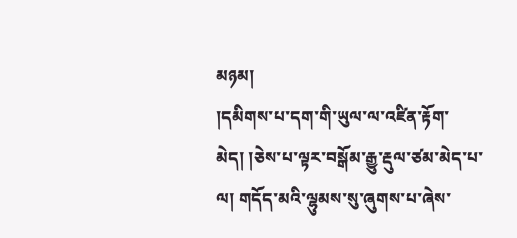མཉམ།
།དམིགས་པ་དག་གི་ཡུལ་ལ་འཛིན་རྟོག་མེད། །ཅེས་པ་ལྟར་བསྒོམ་རྒྱུ་རྡུལ་ཙམ་མེད་པ་ལ། གདོད་མའི་ལྷུམས་སུ་ཞུགས་པ་ཞེས་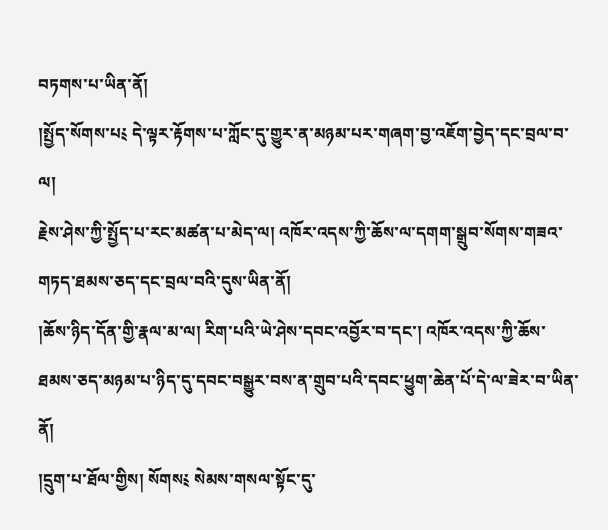བཏགས་པ་ཡིན་ནོ།
།སྤྱོད་སོགས་པ༴ དེ་ལྟར་རྟོགས་པ་ཀློང་དུ་གྱུར་ན་མཉམ་པར་གཞག་བྱ་འཇོག་བྱེད་དང་བྲལ་བ་ལ།
རྗེས་ཤེས་ཀྱི་སྤྱོད་པ་རང་མཚན་པ་མེད་ལ། འཁོར་འདས་ཀྱི་ཆོས་ལ་དགག་སྒྲུབ་སོགས་གཟའ་གཏད་ཐམས་ཅད་དང་བྲལ་བའི་དུས་ཡིན་ནོ།
།ཆོས་ཉིད་དོན་གྱི་རྣལ་མ་ལ། རིག་པའི་ཡེ་ཤེས་དབང་འབྱོར་བ་དང་། འཁོར་འདས་ཀྱི་ཆོས་ཐམས་ཅད་མཉམ་པ་ཉིད་དུ་དབང་བསྒྱུར་བས་ན་གྲུབ་པའི་དབང་ཕྱུག་ཆེན་པོ་དེ་ལ་ཟེར་བ་ཡིན་ནོ།
།དྲུག་པ་ཐོལ་གྱིས། སོགས༴ སེམས་གསལ་སྟོང་དུ་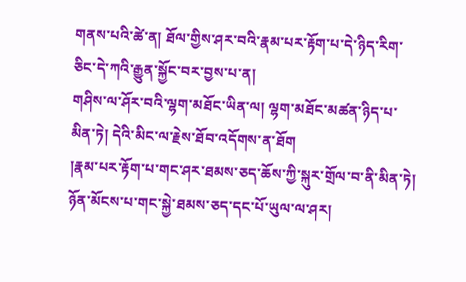གནས་པའི་ཚེ་ན། ཐོལ་གྱིས་ཤར་བའི་རྣམ་པར་རྟོག་པ་དེ་ཉིད་རིག་ཅིང་དེ་ཀའི་རྒྱུན་སྐྱོང་བར་བྱས་པ་ན།
གཤིས་ལ་ཤོར་བའི་ལྷག་མཐོང་ཡིན་ལ། ལྷག་མཐོང་མཚན་ཉིད་པ་མིན་ཏེ། དེའི་མིང་ལ་རྗེས་ཐོབ་འདོགས་ན་ཐོག
།རྣམ་པར་རྟོག་པ་གང་ཤར་ཐམས་ཅད་ཆོས་ཀྱི་སྐུར་གྲོལ་བ་ནི་མིན་ཏེ། ཉོན་མོངས་པ་གང་སྐྱེ་ཐམས་ཅད་དང་པོ་ཡུལ་ལ་ཤར།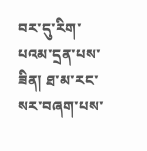བར་དུ་རིག་པའམ་དྲན་པས་ཟིན། ཐ་མ་རང་སར་བཞག་པས་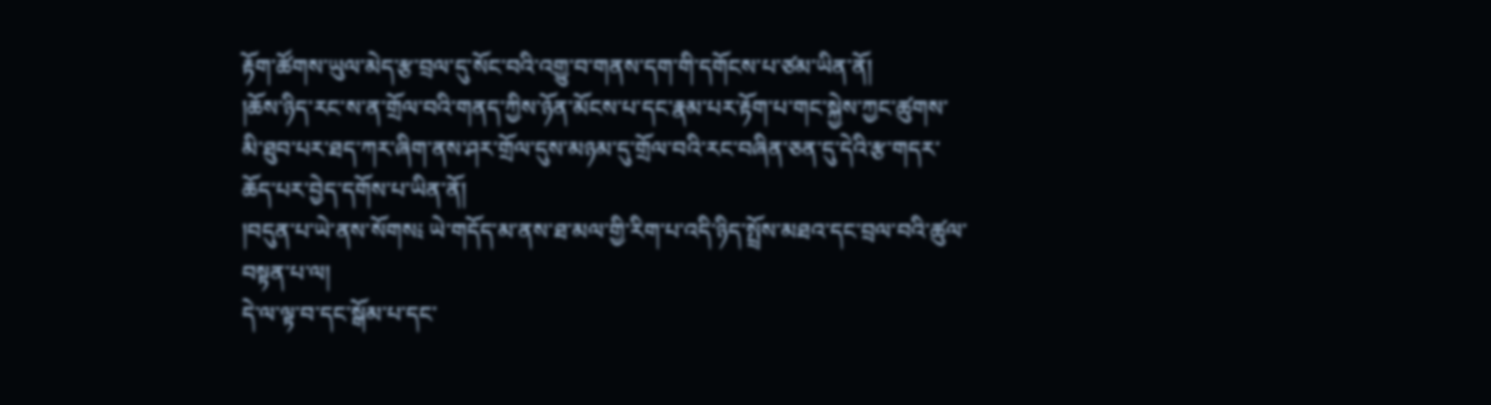རྟོག་ཚོགས་ཡུལ་མེད་རྩ་བྲལ་དུ་སོང་བའི་འགྱུ་བ་གནས་དག་གི་དགོངས་པ་ཙམ་ཡིན་ནོ།
།ཆོས་ཉིད་རང་ས་ན་གྲོལ་བའི་གནད་ཀྱིས་ཉོན་མོངས་པ་དང་རྣམ་པར་རྟོག་པ་གང་སྐྱེས་ཀྱང་ཚུགས་མི་ཐུབ་པར་ཐད་ཀར་ཞིག་ནས་ཤར་གྲོལ་དུས་མཉམ་དུ་གྲོལ་བའི་རང་བཞིན་ཅན་དུ་དེའི་རྩ་གདར་ཆོད་པར་བྱེད་དགོས་པ་ཡིན་ནོ།
།བདུན་པ་ཡེ་ནས་སོགས༴ ཡེ་གདོད་མ་ནས་ཐ་མལ་གྱི་རིག་པ་འདི་ཉིད་སྤྲོས་མཐའ་དང་བྲལ་བའི་ཚུལ་བསྟན་པ་ལ།
དེ་ལ་ལྟ་བ་དང་སྒོམ་པ་དང་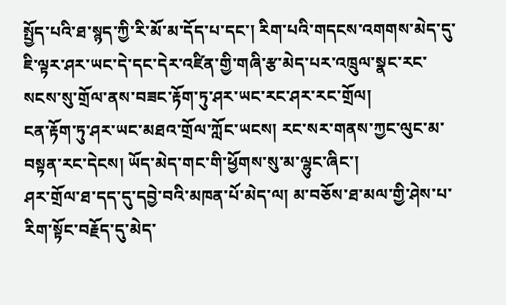སྤྱོད་པའི་ཐ་སྙད་ཀྱི་རི་མོ་མ་དོད་པ་དང་། རིག་པའི་གདངས་འགགས་མེད་དུ་ཇི་ལྟར་ཤར་ཡང་དེ་དང་དེར་འཛིན་གྱི་གཞི་རྩ་མེད་པར་འཁྲུལ་སྣང་རང་སངས་སུ་གྲོལ་ནས་བཟང་རྟོག་ཏུ་ཤར་ཡང་རང་ཤར་རང་གྲོལ།
ངན་རྟོག་ཏུ་ཤར་ཡང་མཐའ་གྲོལ་ཀློང་ཡངས། རང་སར་གནས་ཀྱང་ལུང་མ་བསྟན་རང་དེངས། ཡོད་མེད་གང་གི་ཕྱོགས་སུ་མ་ལྷུང་ཞིང་།
ཤར་གྲོལ་ཐ་དད་དུ་དབྱེ་བའི་མཁན་པོ་མེད་ལ། མ་བཅོས་ཐ་མལ་གྱི་ཤེས་པ་རིག་སྟོང་བརྗོད་དུ་མེད་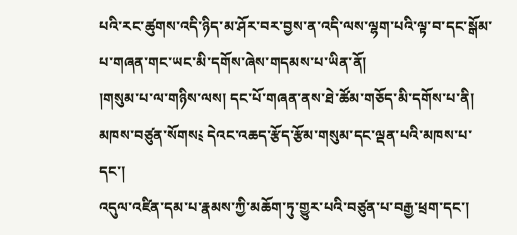པའི་རང་ཚུགས་འདི་ཉིད་མ་ཤོར་བར་བྱས་ན་འདི་ལས་ལྷག་པའི་ལྟ་བ་དང་སྒོམ་པ་གཞན་གང་ཡང་མི་དགོས་ཞེས་གདམས་པ་ཡིན་ནོ།
།གསུམ་པ་ལ་གཉིས་ལས། དང་པོ་གཞན་ནས་ཐེ་ཚོམ་གཅོད་མི་དགོས་པ་ནི། མཁས་བཙུན་སོགས༴ དེའང་འཆད་རྩོད་རྩོམ་གསུམ་དང་ལྡན་པའི་མཁས་པ་དང་།
འདུལ་འཛིན་དམ་པ་རྣམས་ཀྱི་མཆོག་ཏུ་གྱུར་པའི་བཙུན་པ་བརྒྱ་ཕྲག་དང་།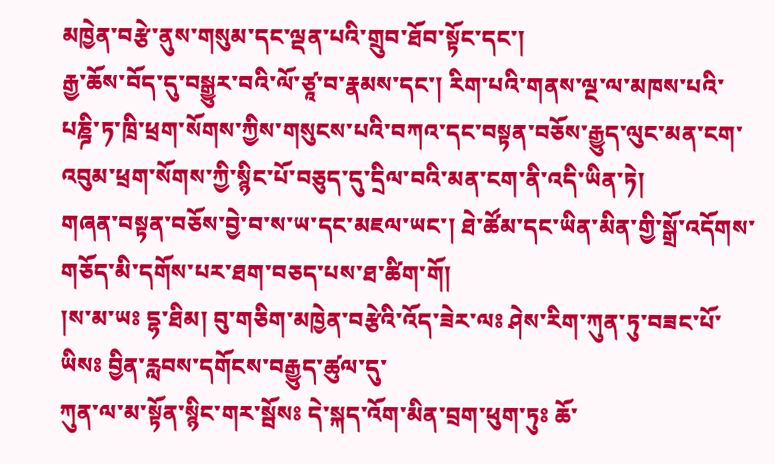མཁྱེན་བརྩེ་ནུས་གསུམ་དང་ལྡན་པའི་གྲུབ་ཐོབ་སྟོང་དང་།
རྒྱ་ཆོས་བོད་དུ་བསྒྱུར་བའི་ལོ་ཙཱ་བ་རྣམས་དང་། རིག་པའི་གནས་ལྔ་ལ་མཁས་པའི་པཎྜི་ཏ་ཁྲི་ཕྲག་སོགས་ཀྱིས་གསུངས་པའི་བཀའ་དང་བསྟན་བཅོས་རྒྱུད་ལུང་མན་ངག་འབུམ་ཕྲག་སོགས་ཀྱི་སྙིང་པོ་བཅུད་དུ་དྲིལ་བའི་མན་ངག་ནི་འདི་ཡིན་ཏེ།
གཞན་བསྟན་བཅོས་བྱེ་བ་ས་ཡ་དང་མཇལ་ཡང་། ཐེ་ཚོམ་དང་ཡིན་མིན་གྱི་སྒྲོ་འདོགས་གཅོད་མི་དགོས་པར་ཐག་བཅད་པས་ཐ་ཚིག་གོ།
།ས་མ་ཡཿ དྷ་ཐིམ། བུ་གཅིག་མཁྱེན་བརྩེའི་འོད་ཟེར་ལཿ ཤེས་རིག་ཀུན་ཏུ་བཟང་པོ་ཡིསཿ བྱིན་རླབས་དགོངས་བརྒྱུད་ཚུལ་དུ་
ཀུན་ལ་མ་སྟོན་སྙིང་གར་སྦོསཿ དེ་སྐད་འོག་མིན་བྲག་ཕུག་ཏུཿ ཆོ་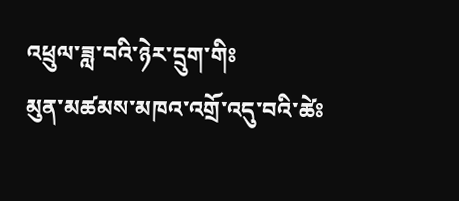འཕྲུལ་ཟླ་བའི་ཉེར་དྲུག་གིཿ
མུན་མཚམས་མཁའ་འགྲོ་འདུ་བའི་ཚེཿ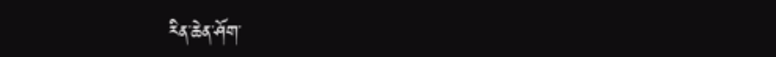རིན་ཆེན་ཤོག་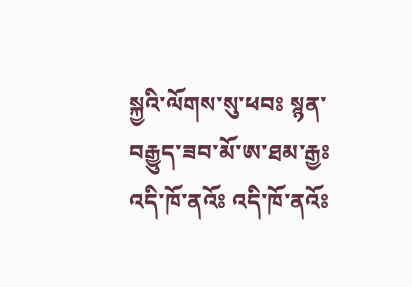སྐྱའི་ལོགས་སུ་ཕབཿ སྙན་བརྒྱུད་ཟབ་མོ་ཨ་ཐམ་རྒྱཿ
འདི་ཁོ་ནའོཿ འདི་ཁོ་ནའོཿ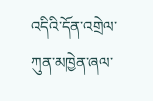འདིའི་དོན་འགྲེལ་ཀུན་མཁྱེན་ཞལ་